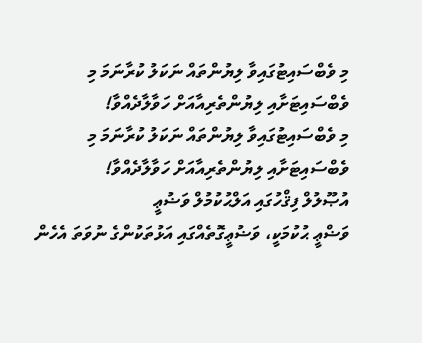މި ވެބްސައިޓުގައިވާ ލިޔުންތައް ނަކަލު ކުރާނަމަ މި ވެބްސައިޓަށާއި ލިޔުންތެރިއާއަށް ހަވާލާދެއްވާ!
މި ވެބްސައިޓުގައިވާ ލިޔުންތައް ނަކަލު ކުރާނަމަ މި ވެބްސައިޓަށާއި ލިޔުންތެރިއާއަށް ހަވާލާދެއްވާ!
އުޞޫލުލް ފިޤްހުގައި އަލްޙުކުމުލް ވަޟުޢީ
ވަޟްޢީ ޙުކުމަކީ، ވަޟުޢީގޮތެއްގައި އަޅުތަކުންގެ ނުވަތަ އެހެން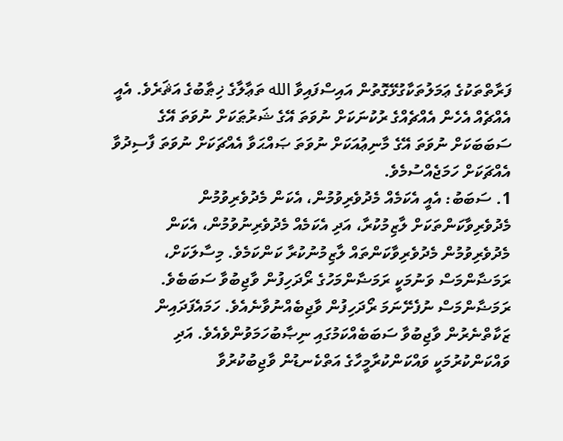ފަރާތްތަކުގެ ޢަމަލުތަކާގުޅޭގޮތުން އައިސްފައިވާ الله ތަޢާލާގެ ޚިޠާބުގެ އަޘަރެވެ. އެއީ އެއްޗެއް އެހެން އެއްޗެއްގެ ރުކުނަކަށް ނުވަތަ އޭގެ ޝަރުޠަކަށް ނުވަތަ އޭގެ ސަބަބަކަށް ނުވަތަ އޭގެ މާނިޢުއަކަށް ނުވަތަ ޞައްޙަވާ އެއްޗަކަށް ނުވަތަ ފާސިދުވާ އެއްޗަކަށް ހަމަޖެއްސުމެވެ.
1. ސަބަބު: އެއީ އެކަމެއް މެދުވެރިވުމުން، އެކަން މެދުވެރިވުމުން މެދުވެރިވާކަންތަކަށް ލާޒިމުކުރާ، އަދި އެކަމެއް މެދުވެރިނުވުމުން، އެކަން މެދުވެރިވުމުން މެދުވެރިވާކަންތައް ލާޒިމުނުކުރާ ކަންކަމެވެ. މިސާލަކަށް، ރަމަޟާންމަސް ވަނުމަކީ ރަމަޟާންމަހުގެ ރޯދަހިފުން ވާޖިބުވާ ސަބަބެވެ. ރަމަޟާންމަސް ނުފެށޭނަމަ ރޯދަހިފުން ވާޖިބެއްނުވާނެއެވެ. ހަމައެފަދައިން ޒަކާތްނެރުން ވާޖިބުވާ ސަބަބެއްކަމުގައި ނިޞާބުހަމަވުންވެއެވެ. އަދި ވައްކަންކުރުމަކީ ވައްކަންކުރާމީހާގެ އަތްކެނޑުން ވާޖިބުކުރުވާ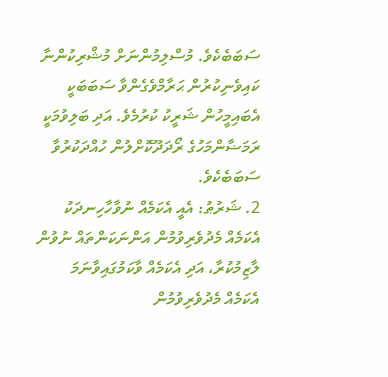ސަބަބެކެވެ. މުސްލިމުންނަށް މުޝްރިކުންނާ ކައިވެނިކުރުން ޙަރާމްވެގެންވާ ސަބަބަކީ އެބައިމީހުން ޝަރީކު ކުރުމެވެ. އަދި ބަލިވުމަކީ ރަމަޟާންމަހުގެ ރޯދަދޫކޮށްލުން ހުއްދަކުރުވާ ސަބަބެކެވެ.
2. ޝަރުޠު: އެއީ އެކަމެއް ނުވާހާހިނދަކު އެކަމެއް މެދުވެރިވުމުން އަންނަކަންތައް ނުވުން ލާޒިމުކުރާ، އަދި އެކަމެއް ވާކަމުގައިވާނަމަ އެކަމެއް މެދުވެރިވުމުން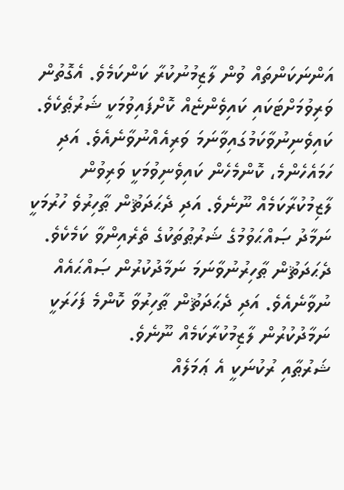އަންނަކަންތައް ވުން ލާޒިމުނުކުރާ ކަންކަމެވެ. އެގޮތުން ވަރިވުމަށްޓަކައި ކައިވެންޏެއް ކޮށްފައިވުމަކީ ޝަރުޠެކެވެ. ކައިވެނިނުވާކަމުގައިވާނަމަ ވަރިއެއްނުވާނެއެވެ. އަދި ހަމައެހެންމެ، ކޮންމެހެން ކައިވެނިވުމަކީ ވަރިވުން ލާޒިމުކުރާކަމެއް ނޫނެވެ. އަދި ދެޙަދަޘުން ޠާހިރުވެ ހުރުމަކީ ނަމާދު ޞައްޙަވުމުގެ ޝަރުޠުތަކުގެ ތެރެއިންވާ ކަމެކެވެ. ދެޙަދަޘުން ޠާހިރުނުވާނަމަ ނަމާދުކުރުން ޞައްޙައެއް ނުވާނެއެވެ. އަދި ދެޙަދަޘުން ޠާހިރުވާ ކޮންމެ ފަހަރަކީ ނަމާދުކުރުން ލާޒިމުކުރާކަމެއް ނޫނެވެ.
ޝަރުޠާއި ރުކުނަކީ އެ ޢަމަލެއް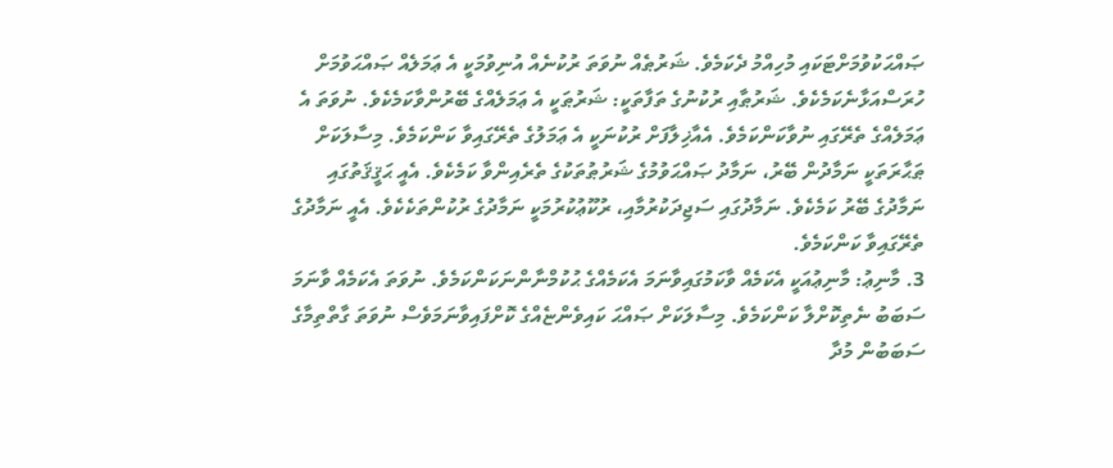ޞައްޙަކުވުމަށްޓަކައި މުހިއްމު ދެކަމެވެ. ޝަރުޠެއް ނުވަތަ ރުކުނެއް އުނިވުމަކީ އެ ޢަމަލެއް ޞައްޙަވުމަށް ހުރަސްއަޅާނެކަމެކެވެ. ޝަރުޠާއި ރުކުނުގެ ތަފާތަކީ: ޝަރުޠަކީ އެ ޢަމަލެއްގެ ބޭރުންވާކަމެކެވެ. ނުވަތަ އެ ޢަމަލެއްގެ ތެރޭގައި ނުވާކަންކަމެވެ. އެއާޚިލާފަށް ރުކުނަކީ އެ ޢަމަލުގެ ތެރޭގައިވާ ކަންކަމެވެ. މިސާލަކަށް ޠަޙާރަތަކީ ނަމާދުން ބޭރު، ނަމާދު ޞައްޙަވުމުގެ ޝަރުޠުތަކުގެ ތެރެއިންވާ ކަމެކެވެ. އެއީ ޙަޤީޤަތުގައި ނަމާދުގެ ބޭރު ކަމެކެވެ. ނަމާދުގައި ސަޖިދަކުރުމާއި، ރުކޫޢުކުރުމަކީ ނަމާދުގެ ރުކުންތަކެކެވެ. އެއީ ނަމާދުގެ ތެރޭގައިވާ ކަންކަމެވެ.
3. މާނިޢު: މާނިޢުއަކީ އެކަމެއް ވާކަމުގައިވާނަމަ އެކަމެއްގެ ޙުކުމްނާންނަކަންކަމެވެ. ނުވަތަ އެކަމެއް ވާނަމަ ސަބަބު ނެތިކޮށްލާ ކަންކަމެވެ. މިސާލަކަށް ޞައްޙަ ކައިވެންޏެއްގެ ކޮށްފައިވާނަމަވެސް ނުވަތަ ގާތްތިމާގެ ސަބަބުން މުދާ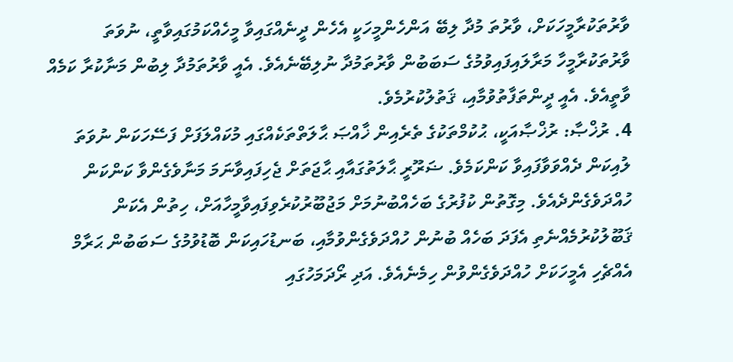ވާރުތަކުރާމީހަކަށް، ވާރުތަ މުދާ ލިބޭ އަންހެންމީހަކީ އެހެން ދީނެއްގައިވާ މީހެއްކަމުގައިވާތީ، ނުވަތަ ވާރުތަކުރާމީހާ މަރާލައިފައިވުމުގެ ސަބަބުން ވާރުތަމުދާ ނުލިބޭނެއެވެ. އެއީ ވާރުތަމުދާ ލިބުން މަނާކުރާ ކަމެއް ވާތީއެވެ. އެއީ ދީންތަފާތުވުމާއި، ޤަތުލުކުރުމެވެ.
4. ރުޚްޞާ: ރުޚްޞާއަކީ، ޙުކުމްތަކުގެ ތެރެއިން ޚާއްޞަ ޙާލަތްތަކެއްގައި މުކައްލަފަށް ފަސޭހަކަން ނުވަތަ ލުއިކަން ދެއްވަވާފައިވާ ކަންކަމެވެ. ޟަރޫރީ ޙާލަތުގައާއި ޙާޖަތަށް ޖެހިފައިވާނަމަ މަނާވެގެންވާ ކަންކަން ހުއްދަވެގެންދެއެވެ. މިގޮތުން ކުފުރުގެ ބަހެއްބުނުމަށް މަޖުބޫރުކުރެވިފައިވާމީހާއަށް، ހިތުން އެކަން ޤަބޫލުކުރުމެއްނެތި އެފަދަ ބަހެއް ބުނުން ހުއްދަވެގެންވުމާއި، ބަނޑުހައިކަން ބޮޑުވުމުގެ ސަބަބުން ޙަރާމް އެއްޗެހި އެމީހަކަށް ހުއްދަވެގެންވުން ހިމެނެއެވެ. އަދި ރޯދަމަހުގައި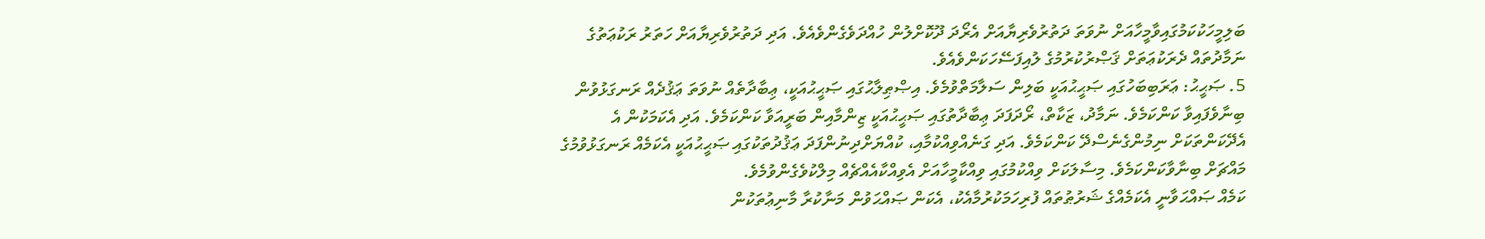ބަލިމީހަކުކަމުގައިވާމީހާއަށް ނުވަތަ ދަތުރުވެރިޔާއަށް އެރޯދަ ދޫކޮށްލުން ހުއްދަވެގެންވެއެވެ. އަދި ދަތުރުވެރިޔާއަށް ހަތަރު ރަކުޢަތުގެ ނަމާދުތައް ދެރަކުޢަތަށް ޤަޞްރުކުރުމުގެ ލުއިފަސޭހަކަންވެއެވެ.
5. ޞަޙީޙު: ޢަރަބިބަހުގައި ޞަޙީޙުއަކީ ބަލިން ސަލާމަތްވުމެވެ. އިޞްޠިލާޙުގައި ޞަޙީޙުއަކީ، ޢިބާދާތެއް ނުވަތަ ޢަޤުދެއް ރަނގަޅުވުން ބިނާވެފައިވާ ކަންކަމެވެ. ނަމާދު، ޒަކާތް، ރޯދަފަދަ ޢިބާދާތުގައި ޞަޙީޙުއަކީ ޒިންމާއިން ބަރީއަވާ ކަންކަމެވެ. އަދި އެކަމަކުން އެ އެދޭކަންތަކަށް ނިމުންގެނެސްދޭ ކަންކަމެވެ. އަދި ގަނެއްވިއްކުމާއި، ކުއްޔަށްދިނުންފަދަ ޢަޤުދުތަކުގައި ޞަޙީޙުއަކީ އެކަމެއް ރަނގަޅުވުމުގެ މައްޗަށް ބިނާވާކަންކަމެވެ. މިސާލަކަށް ވިއްކުމުގައި ވިއްކާމީހާއަށް އެވިއްކާއެއްޗެއް މިލްކުވެގެންވުމެވެ.
ކަމެއް ޞައްޙަވާނީ އެކަމެއްގެ ޝަރުޠުތައް ފުރިހަމަކުރުމާއެކު، އެކަން ޞައްޙަވުން މަނާކުރާ މާނިޢުތަކުން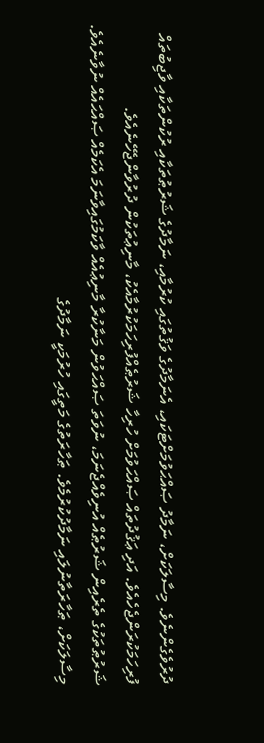ދުރުވެގެންނެވެ. މިސާލަކަށް، ނަމާދު ޞައްޙަވުމަށްޓަކައި، އެނަމާދުގެ ވަޤުތުގައި ކުރުމާއި، ނަމާދުގެ ޝަރުޠުތަކާއި ރުކުންތަކާއި ވާޖިބުތައް ފުރިހަމަކުރަންޖެހެއެވެ. އަދި ޢަޤުދުތައް ޞައްޙަވުމަށް ހުރިހާ ޝަރުޠެއްފުރިހަމަކުރުމާއެކު، މާނިޢުތަކުން ދުރުވާންޖެހޭނެއެވެ.
ޝަރުޠުތަކުގެ ތެރެއިން ޝަރުޠެއް އުނިވެއްޖެނަމަ، ނުވަތަ ޞައްޙަވުން މަނާކުރާ މާނިޢުއެއް ވާކަމުގައިވާނަމަ އެކަމެއް ޞައްޙައެއް ނުވާނެއެވެ. މިސާލަކަށް، ޠަހާރަތާނުލައި ނަމާދުކުރުމެވެ. ޠަހާރަތުގެ މަތީގައި ހުރުމަކީ ނަމާދުގެ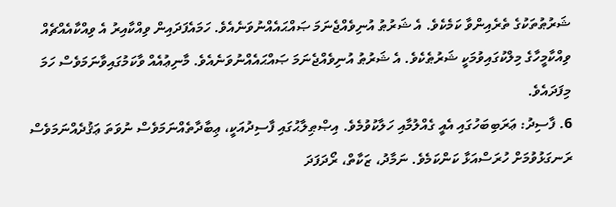ޝަރުޠުތަކުގެ ތެރެއިންވާ ކަމެކެވެ. އެ ޝަރުޠު އުނިވެއްޖެނަމަ ޞައްޙައެއްނުވަނެއެވެ. ހަމައެފަދައިން ވިއްކާއިރު އެ ވިއްކާއެއްޗެއް ވިއްކާމީހާގެ މިލްކުގައިވުމަކީ ޝަރުޠެކެވެ. އެ ޝަރުޠު އުނިވެއްޖެނަމަ ޞައްޙައެއްނުވަނެއެވެ. މާނިޢުއެއް ވާކަމުގައިވާނަމަވެސް ހަމަ މިފަދައެވެ.
6. ފާސިދު: ޢަރަބިބަހުގައި އެއީ ގެއްލުމާއި ހަލާކުވުމެވެ. އިޞްޠިލާޙުގައި ފާސިދުއަކީ، ޢިބާދާތެއްނަމަވެސް ނުވަތަ ޢަޤުދެއްނަމަވެސް ރަނގަޅުވުމަށް ހުރަސްއަޅާ ކަންކަމެވެ. ނަމާދު، ޒަކާތް، ރޯދަފަދަ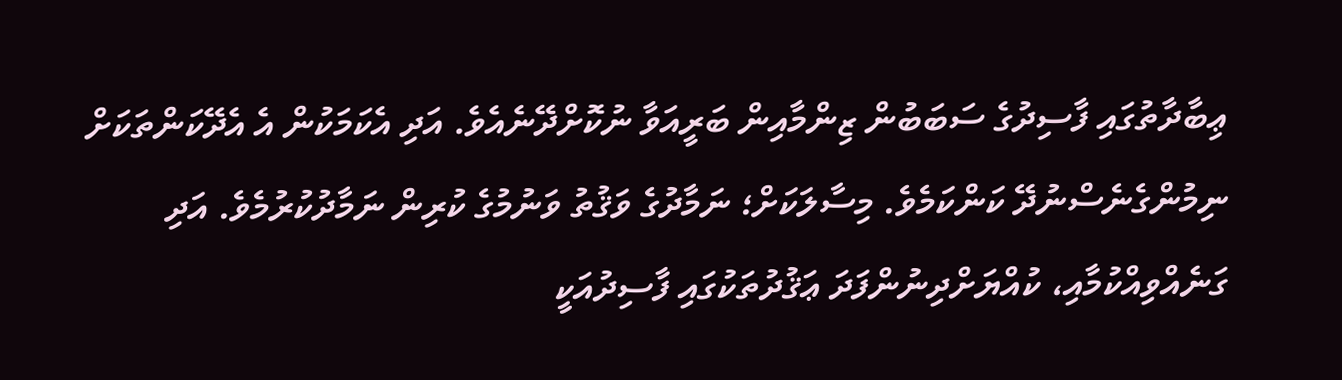ޢިބާދާތުގައި ފާސިދުގެ ސަބަބުން ޒިންމާއިން ބަރީއަވާ ނުކޮށްދޭނެއެވެ. އަދި އެކަމަކުން އެ އެދޭކަންތަކަށް ނިމުންގެނެސްނުދޭ ކަންކަމެވެ. މިސާލަކަށް؛ ނަމާދުގެ ވަޤުތު ވަނުމުގެ ކުރިން ނަމާދުކުރުމެވެ. އަދި ގަނެއްވިއްކުމާއި، ކުއްޔަށްދިނުންފަދަ ޢަޤުދުތަކުގައި ފާސިދުއަކީ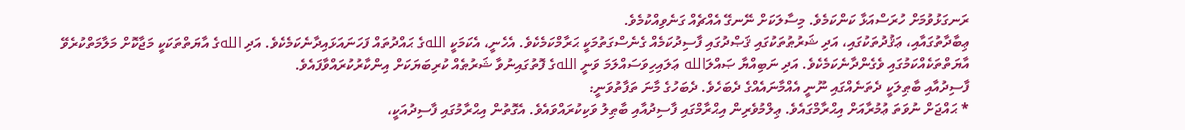ރަނގަޅުވުމަށް ހުރަސްއަޅާ ކަންކަމެވެ. މިސާލަކަށް ނޭނގޭ އެއްޗެއް ގަނެވިއްކުމެވެ.
ޢިބާދާތުގައާއި، ޢަޤުދުތަކުގައި، އަދި ޝަރުޠުތަކުގައި ޤަޞްދުގައި ފާސިދުކަމެއް ގެނެސްގަތުމަކީ ޙަރާމްކަމެކެވެ. އެހެނީ، އެކަމަކީ اللهގެ ޙައްދުތައް ފަހަނައަޅައިދާނެކަމެކެވެ. އަދި اللهގެ އާޔަތްތަކަކީ މަޖާކޮށް މަލާމަތްކުރެވޭ އާޔަތްތަކެއްކަމުގައި ވެގެންދާނެކަމެކެވެ. އަދި ނަބިއްޔާ ޞައްލަالله ޢަލައިހިވަސައްލަމަ ވަނީ اللهގެ ފޮތުގައިނުވާ ޝަރުޠެއް ކުރިބަޔަކަށް އިންކާރުކުރައްވާފައެވެ.
ފާސިދުއާއި ބާޠިލަކީ ދެތަނެއްގައި ނޫނީ އެއްމާނައެއްގެ ދެބަހެވެ. ދެބަހުގެ މާނަ ތަފާތުވަނީ:
* ޙައްޖަށް ނުވަތަ ޢުމުރާއަށް އިޙްރާމްގައެވެ. ޢިލްމުވެރިން އިޙްރާމްގައި ފާސިދުއާއި ބާޠިލު ވަކިކުރައްވައެވެ. އެގޮތުން އިޙްރާމުގައި ފާސިދުއަކީ،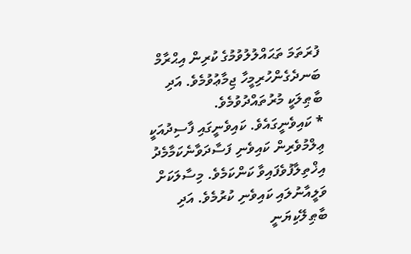ފުރަތަމަ ތަޙައްލުލުވުމުގެ ކުރިން އިޙްރާމް ބަނދެގެންހުރިމީހާ ޖިމާޢުވުމެވެ. އަދި ބާޠިލަކީ މުރުތައްދުވުމެވެ.
* ކައިވެނީގައެވެ. ކައިވެނީގައި ފާސިދުއަކީ ޢިލްމުވެރިން ކައިވެނި ފަސާދަވާނެކަމާމެދު އިޚްތިލާފުވެފައިވާ ކަންކަމެވެ. މިސާލަކަށް ވަލީއާނުލައި ކައިވެނި ކުރުމެވެ. އަދި ބާޠިލޭކިޔަނީ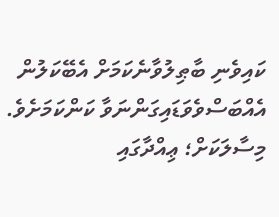ކައިވެނި ބާޠިލުވާނެކަމަށް އެބޭކަލުން އެއްބަސްވެވަޑައިގަންނަވާ ކަންކަމަށެވެ. މިސާލަކަށް؛ ޢިއްދާގައި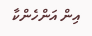އިން އަންހެންކާ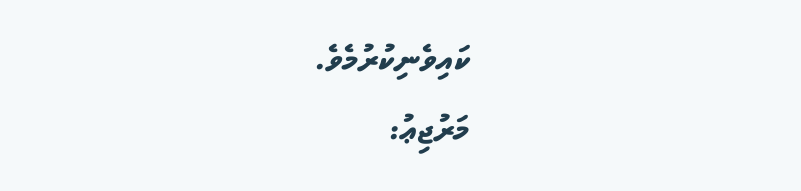ކައިވެނިކުރުމެވެ.
މަރުޖިޢު: